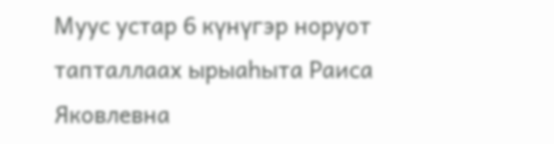Муус устар 6 күнүгэр норуот тапталлаах ырыаһыта Раиса Яковлевна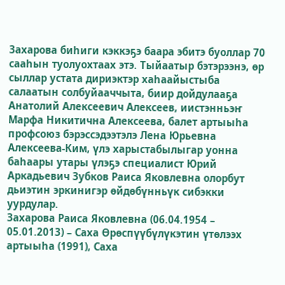Захарова биһиги кэккэҕэ баара эбитэ буоллар 70 сааһын туолуохтаах этэ. Тыйаатыр бэтэрээнэ, өр сыллар устата дириэктэр хаһаайыстыба салаатын солбуйааччыта, биир дойдулааҕа Анатолий Алексеевич Алексеев, иистэнньэҥ Марфа Никитична Алексеева, балет артыыһа профсоюз бэрэссэдээтэлэ Лена Юрьевна Алексеева-Ким, үлэ харыстабылыгар уонна баһаары утары үлэҕэ специалист Юрий Аркадьевич Зубков Раиса Яковлевна олорбут дьиэтин эркинигэр өйдөбүнньүк сибэкки уурдулар.
Захарова Раиса Яковлевна (06.04.1954 – 05.01.2013) – Саха Өрөспүүбүлүкэтин үтөлээх артыыһа (1991), Саха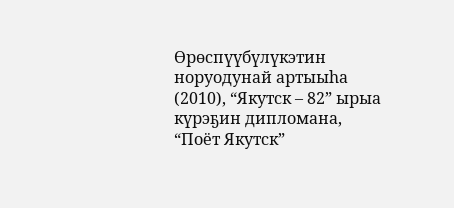Өрөспүүбүлүкэтин норуодунай артыыһа (2010), “Якутск – 82” ырыа күрэҕин дипломана, “Поёт Якутск”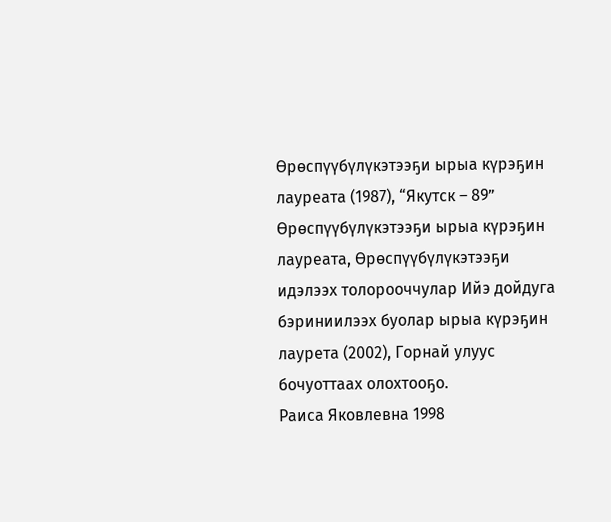Өрөспүүбүлүкэтээҕи ырыа күрэҕин лауреата (1987), “Якутск – 89” Өрөспүүбүлүкэтээҕи ырыа күрэҕин лауреата, Өрөспүүбүлүкэтээҕи идэлээх толорооччулар Ийэ дойдуга бэриниилээх буолар ырыа күрэҕин лаурета (2002), Горнай улуус бочуоттаах олохтооҕо.
Раиса Яковлевна 1998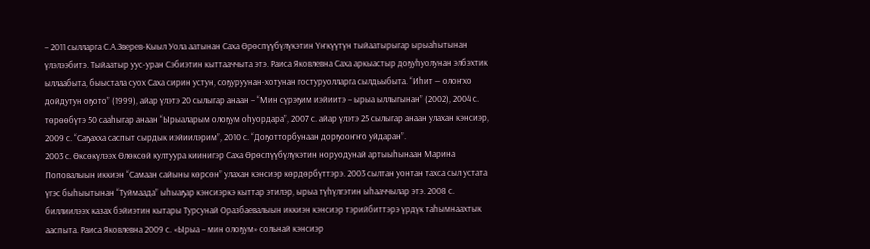– 2011 сылларга С.А.Зверев-Кыыл Уола аатынан Саха Өрөспүүбүлүкэтин Үҥкүүтүн тыйаатырыгар ырыаһытынан үлэлээбитэ. Тыйаатыр уус-уран Сэбиэтин кыттааччыта этэ. Раиса Яковлевна Саха аркыастыр доҕуһуолунан элбэхтик ыллаабыта, быыстала суох Саха сирин устун, соҕуруунан-хотунан гостуруолларга сылдьыбыта. “Иһит — олоҥхо дойдутун оҕото” (1999), айар үлэтэ 20 сылыгар анаан – “Мин сүрэҕим иэйиитэ – ырыа ыллыгынан” (2002), 2004 с. төрөөбүтэ 50 сааһыгар анаан “Ырыаларым олоҕум оһуордара”, 2007 с. айар үлэтэ 25 сылыгар анаан улахан кэнсиэр, 2009 с. “Саҕахха саспыт сырдык иэйиилэрим”, 2010 с. “Доҕотторбунаан дорҕооҥҥо уйдаран”.
2003 с. Өксөкүлээх Өлөксөй култуура киинигэр Саха Өрөспүүбүлүкэтин норуодунай артыыһынаан Марина Поповалыын иккиэн “Самаан сайыны көрсөн” улахан кэнсиэр көрдөрбүттэрэ. 2003 сылтан уонтан тахса сыл устата үгэс быһыытынан “Туймаада” ыһыаҕар кэнсиэркэ кыттар этилэр, ырыа түһүлгэтин ыһааччылар этэ. 2008 с. биллиилээх казах бэйиэтин кытары Турсунай Оразбаевалыын иккиэн кэнсиэр тэрийбиттэрэ үрдүк таһымнаахтык ааспыта. Раиса Яковлевна 2009 с. «Ырыа – мин олоҕум» сольнай кэнсиэр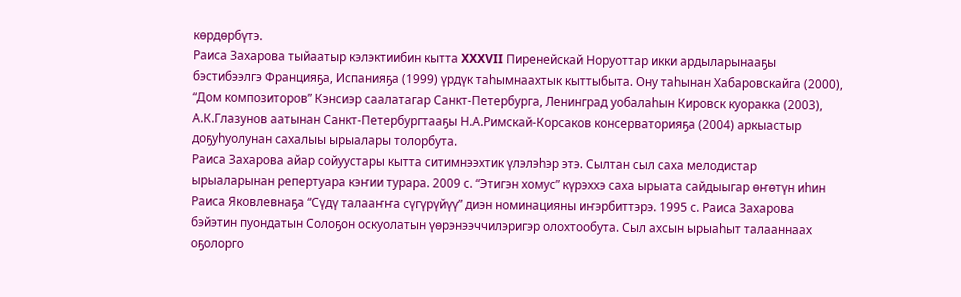көрдөрбүтэ.
Раиса Захарова тыйаатыр кэлэктиибин кытта XXXVII Пиренейскай Норуоттар икки ардыларынааҕы бэстибээлгэ Францияҕа, Испанияҕа (1999) үрдүк таһымнаахтык кыттыбыта. Ону таһынан Хабаровскайга (2000), “Дом композиторов” Кэнсиэр саалатагар Санкт-Петербурга, Ленинград уобалаһын Кировск куоракка (2003), А.К.Глазунов аатынан Санкт-Петербургтааҕы Н.А.Римскай-Корсаков консерваторияҕа (2004) аркыастыр доҕуһуолунан сахалыы ырыалары толорбута.
Раиса Захарова айар сойуустары кытта ситимнээхтик үлэлэһэр этэ. Сылтан сыл саха мелодистар ырыаларынан репертуара кэҥии турара. 2009 с. “Этигэн хомус” күрэххэ саха ырыата сайдыыгар өҥөтүн иһин Раиса Яковлевнаҕа “Сүдү талааҥҥа сүгүрүйүү” диэн номинацияны иҥэрбиттэрэ. 1995 с. Раиса Захарова бэйэтин пуондатын Солоҕон оскуолатын үөрэнээччилэригэр олохтообута. Сыл ахсын ырыаһыт талааннаах оҕолорго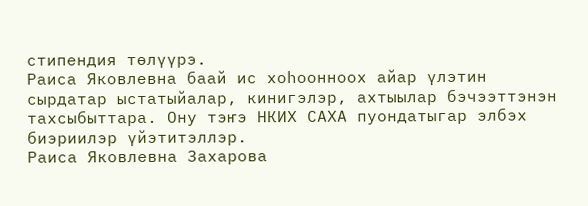стипендия төлүүрэ.
Раиса Яковлевна баай ис хоһоонноох айар үлэтин сырдатар ыстатыйалар, кинигэлэр, ахтыылар бэчээттэнэн тахсыбыттара. Ону тэҥэ НКИХ САХА пуондатыгар элбэх биэриилэр үйэтитэллэр.
Раиса Яковлевна Захарова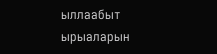ыллаабыт ырыаларын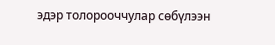эдэр толорооччулар сөбүлээн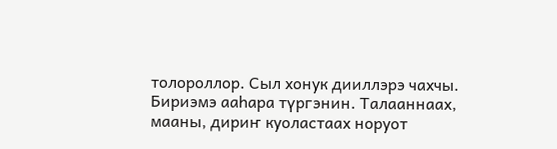толороллор. Сыл хонук дииллэрэ чахчы. Бириэмэ ааһара түргэнин. Талааннаах, мааны, дириҥ куоластаах норуот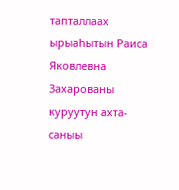тапталлаах ырыаһытын Раиса Яковлевна Захарованы куруутун ахта-саныы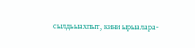сылдьыахпыт, кини ырыалара-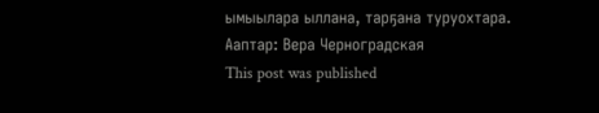ымыылара ыллана, тарҕана туруохтара.
Ааптар: Вера Черноградская
This post was published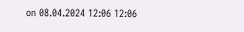on 08.04.2024 12:06 12:06